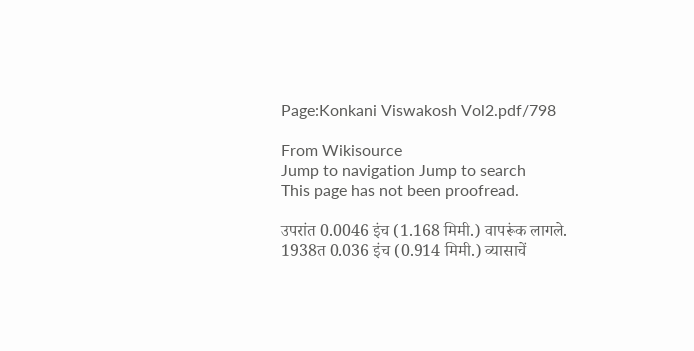Page:Konkani Viswakosh Vol2.pdf/798

From Wikisource
Jump to navigation Jump to search
This page has not been proofread.

उपरांत 0.0046 इंच (1.168 मिमी.) वापरूंक लागले. 1938त 0.036 इंच (0.914 मिमी.) व्यासाचें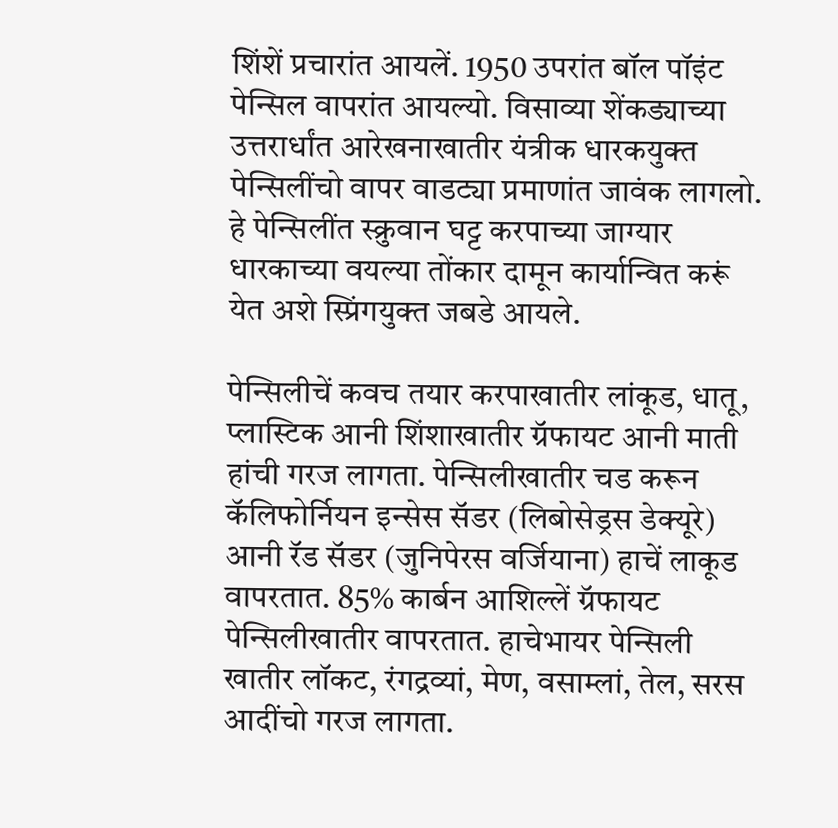शिंशें प्रचारांत आयलें. 1950 उपरांत बॉल पॉइंट पेन्सिल वापरांत आयल्यो. विसाव्या शेंकड्याच्या उत्तरार्धांत आरेखनाखातीर यंत्रीक धारकयुक्त पेन्सिलींचो वापर वाडट्या प्रमाणांत जावंक लागलो. हे पेन्सिलींत स्क्रुवान घट्ट करपाच्या जाग्यार धारकाच्या वयल्या तोंकार दामून कार्यान्वित करूं येत अशे स्प्रिंगयुक्त जबडे आयले.

पेन्सिलीचें कवच तयार करपाखातीर लांकूड, धातू, प्लास्टिक आनी शिंशाखातीर ग्रॅफायट आनी माती हांची गरज लागता. पेन्सिलीखातीर चड करून कॅलिफोर्नियन इन्सेस सॅडर (लिबोसेड्रस डेक्यूरे) आनी रॅड सॅडर (जुनिपेरस वर्जियाना) हाचें लाकूड वापरतात. 85% कार्बन आशिल्लें ग्रॅफायट पेन्सिलीखातीर वापरतात. हाचेभायर पेन्सिली खातीर लॉकट, रंगद्रव्यां, मेण, वसाम्लां, तेल, सरस आदींचो गरज लागता.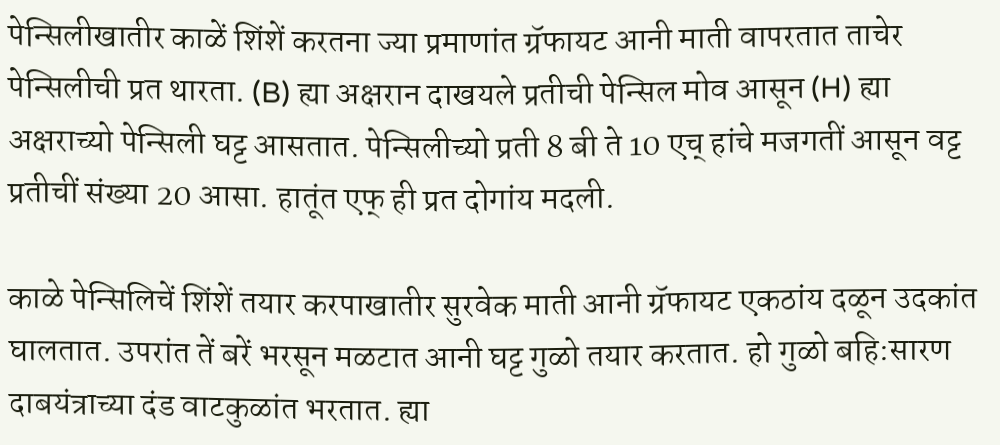पेन्सिलीखातीर काळें शिंशें करतना ज्या प्रमाणांत ग्रॅफायट आनी माती वापरतात ताचेर पेन्सिलीची प्रत थारता. (B) ह्या अक्षरान दाखयले प्रतीची पेन्सिल मोव आसून (H) ह्या अक्षराच्यो पेन्सिली घट्ट आसतात. पेन्सिलीच्यो प्रती 8 बी ते 10 एच् हांचे मजगतीं आसून वट्ट प्रतीचीं संख्या 20 आसा. हातूंत एफ् ही प्रत दोगांय मदली.

काळे पेन्सिलिचें शिंशें तयार करपाखातीर सुरवेक माती आनी ग्रॅफायट एकठांय दळून उदकांत घालतात. उपरांत तें बरें भरसून मळटात आनी घट्ट गुळो तयार करतात. हो गुळो बहि:सारण दाबयंत्राच्या दंड वाटकुळांत भरतात. ह्या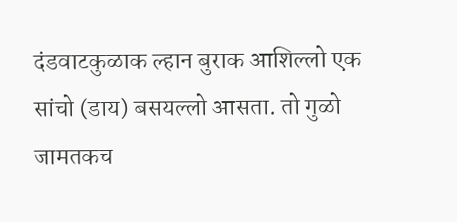दंडवाटकुळाक ल्हान बुराक आशिल्लो एक सांचो (डाय) बसयल्लो आसता. तो गुळो जामतकच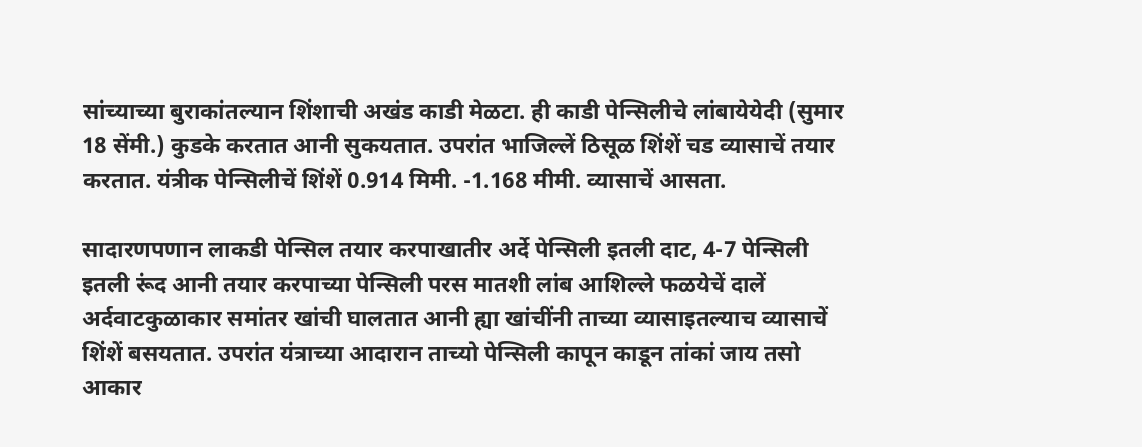सांच्याच्या बुराकांतल्यान शिंशाची अखंड काडी मेळटा. ही काडी पेन्सिलीचे लांबायेयेदी (सुमार 18 सेंमी.) कुडके करतात आनी सुकयतात. उपरांत भाजिल्लें ठिसूळ शिंशें चड व्यासाचें तयार करतात. यंत्रीक पेन्सिलीचें शिंशें 0.914 मिमी. -1.168 मीमी. व्यासाचें आसता.

सादारणपणान लाकडी पेन्सिल तयार करपाखातीर अर्दे पेन्सिली इतली दाट, 4-7 पेन्सिली इतली रूंद आनी तयार करपाच्या पेन्सिली परस मातशी लांब आशिल्ले फळयेचें दालें अर्दवाटकुळाकार समांतर खांची घालतात आनी ह्या खांचींनी ताच्या व्यासाइतल्याच व्यासाचें शिंशें बसयतात. उपरांत यंत्राच्या आदारान ताच्यो पेन्सिली कापून काडून तांकां जाय तसो आकार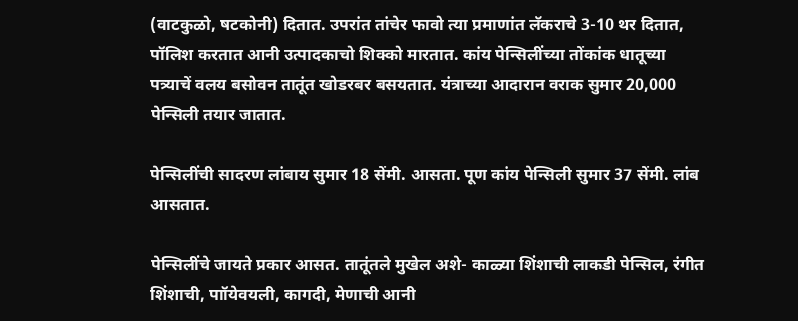(वाटकुळो, षटकोनी) दितात. उपरांत तांचेर फावो त्या प्रमाणांत लॅकराचे 3-10 थर दितात, पॉलिश करतात आनी उत्पादकाचो शिक्को मारतात. कांय पेन्सिलींच्या तोंकांक धातूच्या पत्र्याचें वलय बसोवन तातूंत खोडरबर बसयतात. यंत्राच्या आदारान वराक सुमार 20,000 पेन्सिली तयार जातात.

पेन्सिलींची सादरण लांबाय सुमार 18 सेंमी. आसता. पूण कांय पेन्सिली सुमार 37 सेंमी. लांब आसतात.

पेन्सिलींचे जायते प्रकार आसत. तातूंतले मुखेल अशे- काळ्या शिंशाची लाकडी पेन्सिल, रंगीत शिंशाची, पाॉयेवयली, कागदी, मेणाची आनी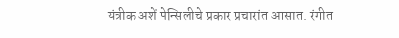यंत्रीक अशें पेन्सिलीचे प्रकार प्रचारांत आसात. रंगीत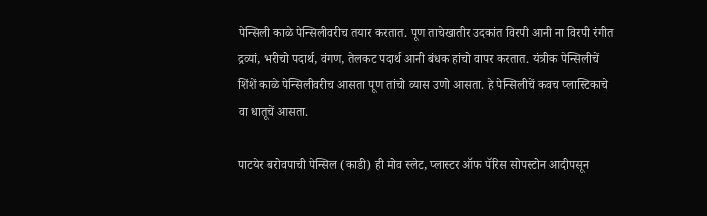पेन्सिली काळे पेन्सिलीवरीच तयार करतात. पूण ताचेखातीर उदकांत विरपी आनी ना विरपी रंगीत द्रव्यां, भरीचो पदार्थ, वंगण, तेलकट पदार्थ आनी बंधक हांचो वापर करतात. यंत्रीक पेन्सिलीचें शिंशें काळे पेन्सिलीवरीच आसता पूण तांचो व्यास उणो आसता. हे पेन्सिलीचें कवच प्लास्टिकाचे वा धातूचें आसता.

पाटयेर बरोवपाची पेन्सिल (काडी) ही मोव स्लेट, प्लास्टर ऑफ पॅरिस सोपस्टोन आदीपसून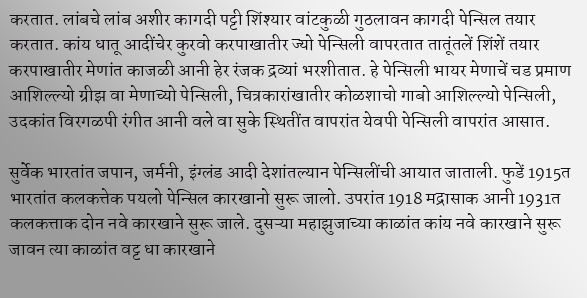करतात. लांबचे लांब अशीर कागदी पट्टी शिंश्यार वांटकुळी गुठलावन कागदी पेन्सिल तयार करतात. कांय धातू आदींचेर कुरवो करपाखातीर ज्यो पेन्सिली वापरतात तातूंतलें शिंशें तयार करपाखातीर मेणांत काजळी आनी हेर रंजक द्रव्यां भरशीतात. हे पेन्सिली भायर मेणाचें चड प्रमाण आशिल्ल्यो ग्रीझ वा मेणाच्यो पेन्सिली, चित्रकारांखातीर कोळशाचो गाबो आशिल्ल्यो पेन्सिली, उदकांत विरगळपी रंगीत आनी वले वा सुके स्थितींत वापरांत येवपी पेन्सिली वापरांत आसात.

सुर्वेक भारतांत जपान, जर्मनी, इंग्लंड आदी देशांतल्यान पेन्सिलींची आयात जाताली. फुडें 1915त भारतांत कलकत्तेक पयलो पेन्सिल कारखानो सुरू जालो. उपरांत 1918 मद्रासाक आनी 1931त कलकत्ताक दोन नवे कारखाने सुरू जाले. दुसऱ्या महाझुजाच्या काळांत कांय नवे कारखाने सुरू जावन त्या काळांत वट्ट धा कारखाने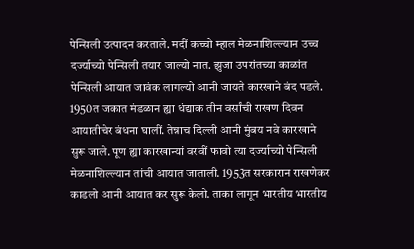पेन्सिली उत्पादन करताले. मदीं कच्चो म्हाल मेळनाशिल्ल्यान उच्च दर्ज्याच्यो पेन्सिली तयार जाल्यो नात. झुजा उपरांतच्या काळांत पेन्सिली आयात जावंक लागल्यो आनी जायते कारखाने बंद पडले. 1950त जकात मंडळान ह्या धंद्याक तीन वर्सांची राखण दिवन आयातीचेर बंधना घालीं. तेन्नाच दिल्ली आनी मुंबय नवे कारखाने सुरू जाले. पूण ह्या कारखान्यां वरवीं फावो त्या दर्ज्याच्यो पेन्सिली मेळनाशिल्ल्यान तांची आयात जाताली. 1953त सरकारान राखणेकर काडलो आनी आयात कर सुरू केलो. ताका लागून भारतीय भारतीय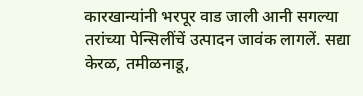कारखान्यांनी भरपूर वाड जाली आनी सगल्या तरांच्या पेन्सिलींचें उत्पादन जावंक लागलें. सद्या केरळ, तमीळनाडू,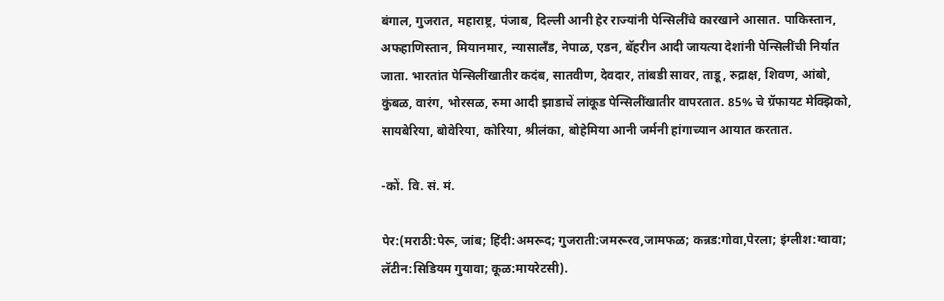बंगाल, गुजरात, महाराष्ट्र, पंजाब, दिल्ली आनी हेर राज्यांनी पेन्सिलींचे कारखाने आसात. पाकिस्तान, अफहाणिस्तान, मियानमार, न्यासालॅंड, नेपाळ, एडन, बॅहरीन आदी जायत्या देशांनी पेन्सिलींची निर्यात जाता. भारतांत पेन्सिलींखातीर कदंब, सातवीण, देवदार, तांबडी सावर, ताडू, रुद्राक्ष, शिवण, आंबो, कुंबळ, वारंग, भोरसळ, रुमा आदी झाडाचें लांकूड पेन्सिलींखातीर वापरतात. 85% चे ग्रॅफायट मेक्झिको, सायबेरिया, बोवेरिया, कोरिया, श्रीलंका, बोहेमिया आनी जर्मनी हांगाच्यान आयात करतात.

-कों. वि. सं. मं.

पेर:(मराठी:पेरू, जांब; हिंदी:अमरूद; गुजराती:जमरूरव,जामफळ; कन्नड:गोवा,पेरला; इंग्लीश:ग्वावा; लॅटीन:सिडियम गुयावा; कूळ:मायरेटसी).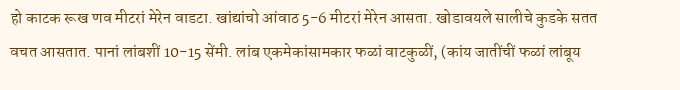हो काटक रूख णव मीटरां मेरेन वाडटा. खांद्यांचो आंवाठ 5-6 मीटरां मेरेन आसता. खोडावयले सालीचे कुडके सतत वचत आसतात. पानां लांबशीं 10-15 सेंमी. लांब एकमेकांसामकार फळां वाटकुळीं, (कांय जातींचीं फळां लांबूय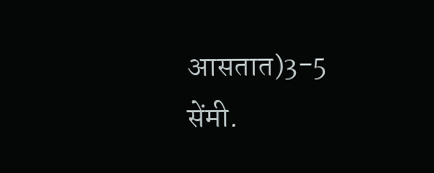आसतात)3-5 सेंमी.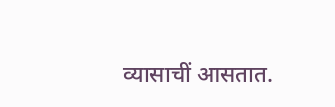व्यासाचीं आसतात.